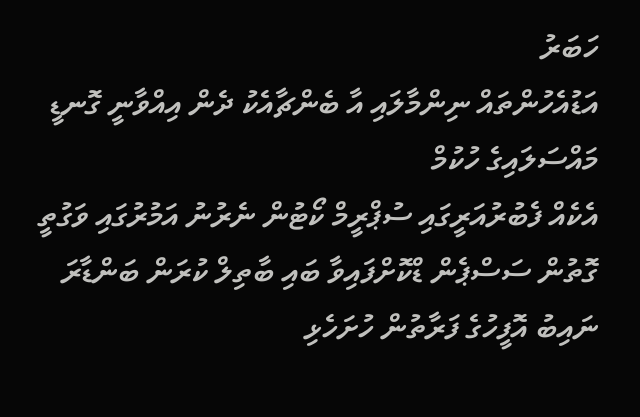ހަބަރު
އަޑުއެހުންތައް ނިންމާލައި އާ ބެންޗާއެކު ދެން އިއްވާނީ ގޮނޑީ މައްސަލައިގެ ހުކުމް
އެކެއް ފެބުރުއަރީގައި ސުޕްރީމް ކޯޓުން ނެރުނު އަމުރުގައި ވަގުތީ ގޮތުން ސަސްޕެން ޑްކޮށްފައިވާ ބައި ބާތިލް ކުރަން ބަންޑާރަ ނައިބު އޮފީހުގެ ފަރާތުން ހުށަހެޅި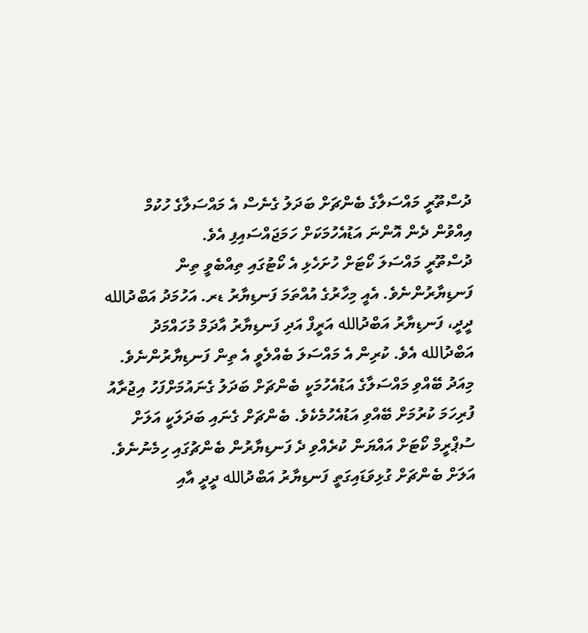ދުސްތޫރީ މައްސަލާގެ ބެންޗަށް ބަދަލު ގެނެސް އެ މައްސަލާގެ ހުކުމް އިއްވުން ދެން އޮންނަ އަޑުއެހުމަކަށް ހަމަޖައްސައިފި އެވެ.
ދުސްތޫރީ މައްސަލަ ކޯޓަށް ހުށަހެޅި އެ ކޯޓުގައި ތިއްބެވީ ތިން ފަނޑިޔާރުންނެވެ. އެއީ މިހާރުގެ އުއްތަމަ ފަނޑިޔާރު ޑރ. އަހުމަދު އަބްދުالله ދީދީ، ފަނޑިޔާރު އަބްދުالله އަރީފް އަދި ފަނޑިޔާރު އާދަމް މުހައްމަދު އަބްދުالله އެވެ. ކުރިން އެ މައްސަލަ ބެއްލެވީ އެ ތިން ފަނޑިޔާރުންނެވެ.
މިއަދު ބޭއްވި މައްސަލާގެ އަޑުއެހުމަކީ ބެންޗަށް ބަދަލު ގެނައުމަށްފަހު އިޖުރާއު ފުރިހަމަ ކުރުމަށް ބޭއްވި އަޑުއެހުމެކެވެ. ބެންޗަށް ގެނައި ބަދަލަކީ އަލަށް ސުޕްރީމް ކޯޓަށް އައްޔަން ކުރެއްވި ދެ ފަނޑިޔާރުން ބެންޗުގައި ހިމެނުނެވެ. އަލަށް ބެންޗަށް ގުޅިވަޑައިގަތީ ފަނޑިޔާރު އަބްދުالله ދީދީ އާއި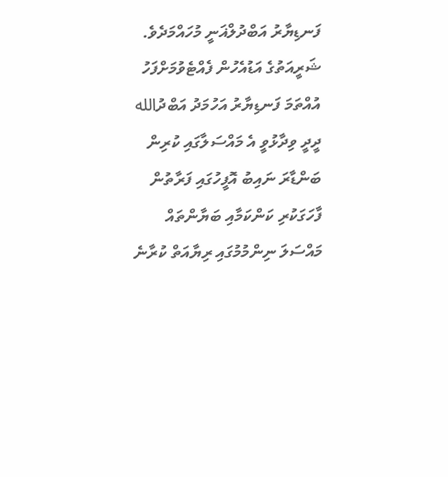ފަނޑިޔާރު އަބްދުލްޣަނީ މުހައްމަދެވެ.
ޝަރީއަތުގެ އަޑުއެހުން ފެއްޓެވުމަށްފަހު އުއްތަމަ ފަނޑިޔާރު އަހުމަދު އަބްދުالله ދީދީ ވިދާޅުވީ އެ މައްސަލާގައި ކުރިން ބަންޑާރަ ނައިބު އޮފީހުގައި ފަރާތުން ފާހަގަކުރި ކަންކަމާއި ބަޔާންތައް މައްސަލަ ނިންމުމުގައި ރިޔާއަތް ކުރާނެ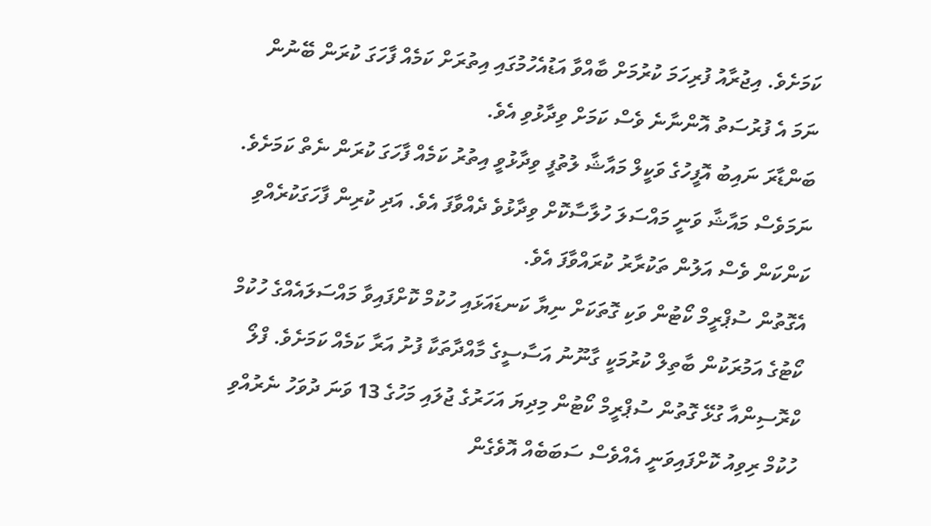ކަމަށެވެ. އިޖުރާއު ފުރިހަމަ ކުރުމަށް ބާއްވާ އަޑުއެހުމުގައި އިތުރަށް ކަމެއް ފާހަގަ ކުރަން ބޭނުން ނަމަ އެ ފުރުސަތު އޮންނާނެ ވެސް ކަމަށް ވިދާޅުވި އެވެ.
ބަންޑާރަ ނައިބު އޮފީހުގެ ވަކީލް މައާޝާ ލުތުފީ ވިދާޅުވީ އިތުރު ކަމެއް ފާހަގަ ކުރަން ނެތް ކަމަށެވެ. ނަމަވެސް މައާޝާ ވަނީ މައްސަލަ ހުލާސާކޮށް ވިދާޅުވެ ދެއްވާފަ އެވެ. އަދި ކުރިން ފާހަގަކުރެއްވި ކަންކަން ވެސް އަލުން ތަކުރާރު ކުރައްވާފަ އެވެ.
އެގޮތުން ސުޕްރީމް ކޯޓުން ވަކި ގޮތަކަށް ނިޔާ ކަނޑައަޅައި ހުކުމް ކޮށްފައިވާ މައްސަލައެއްގެ ހުކުމް ކޯޓުގެ އަމުރަކުން ބާތިލް ކުރުމަކީ ގާނޫނު އަސާސީގެ މާއްދާތަކާ ފުށު އަރާ ކަމެއް ކަމަށެވެ. ފްލޯ ކްރޮސިންއާ ގުޅޭ ގޮތުން ސުޕްރީމް ކޯޓުން މިދިޔަ އަހަރުގެ ޖުލައި މަހުގެ 13 ވަނަ ދުވަހު ނެރުއްވި ހުކުމް ރިވިއު ކޮށްފައިވަނީ އެއްވެސް ސަބަބެއް އޮވެގެން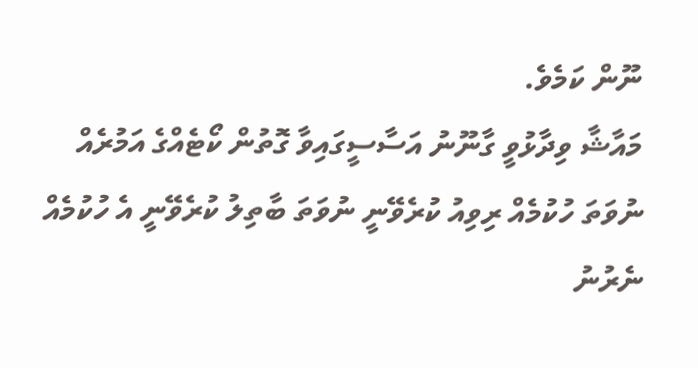ނޫން ކަމެވެ.
މައާޝާ ވިދާޅުވީ ގާނޫނު އަސާސީގައިވާ ގޮތުން ކޯޓެއްގެ އަމުރެއް ނުވަތަ ހުކުމެއް ރިވިއު ކުރެވޭނީ ނުވަތަ ބާތިލު ކުރެވޭނީ އެ ހުކުމެއް ނެރުނު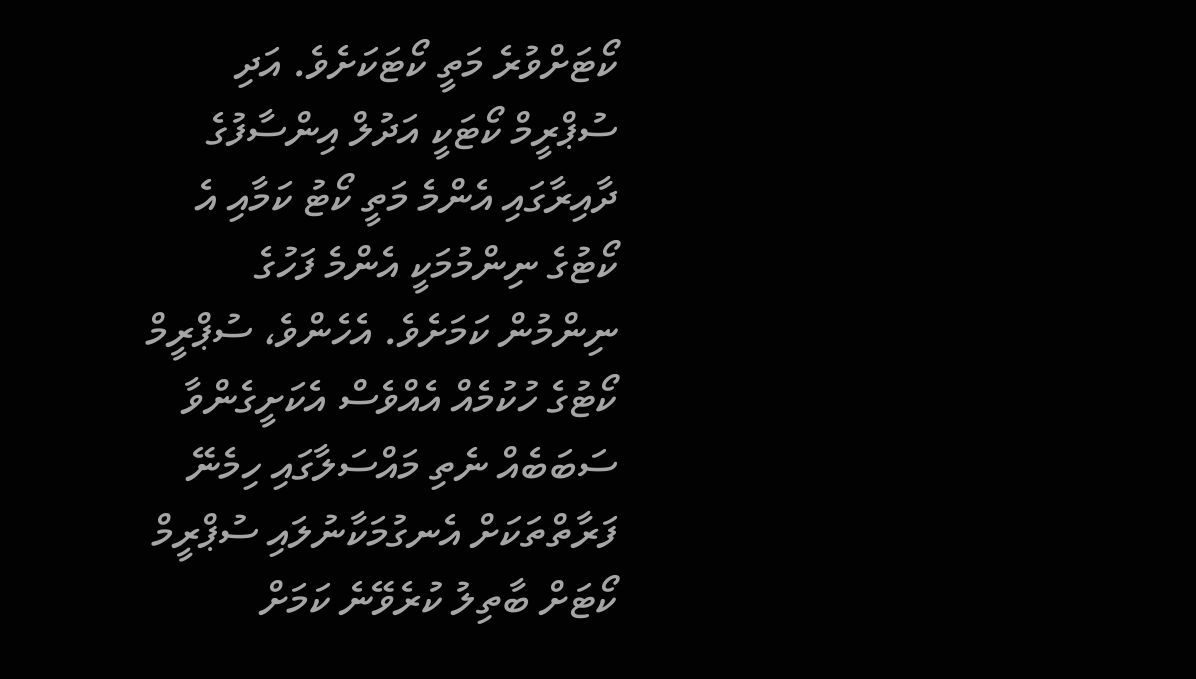ކޯޓަށްވުރެ މަތީ ކޯޓަކަށެވެ. އަދި ސުޕްރީމް ކޯޓަކީ އަދުލް އިންސާފުގެ ދާއިރާގައި އެންމެ މަތީ ކޯޓު ކަމާއި އެ ކޯޓުގެ ނިންމުމަކީ އެންމެ ފަހުގެ ނިންމުން ކަމަށެވެ. އެހެންވެ، ސުޕްރީމް ކޯޓުގެ ހުކުމެއް އެއްވެސް އެކަށީގެންވާ ސަބަބެއް ނެތި މައްސަލާގައި ހިމެނޭ ފަރާތްތަކަށް އެނގުމަކާނުލައި ސުޕްރީމް ކޯޓަށް ބާތިލު ކުރެވޭނެ ކަމަށް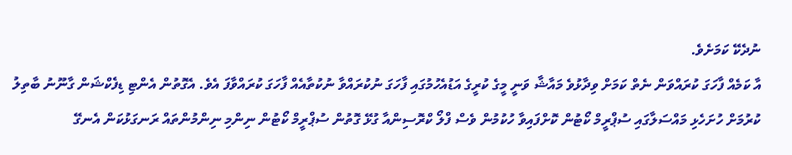ނުދެކޭ ކަމަށެވެ.
އާ ކަމެއް ފާހަގަ ކުރައްވަން ނެތް ކަމަށް ވިދާޅުވެ މައާޝާ ވަނީ މީގެ ކުރީގެ އަޑުއެހުމުގައި ފާހަގަ ނުކުރައްވާ ނުކުތާއެއް ފާހަގަ ކުރައްވާފަ އެވެ. އެގޮތުން އެންޓި ޑިފެކްޝަން ގާނޫނު ބާތިލު ކުރުމަށް ހުށަހެޅި މައްސަލާގައި ސުޕްރީމް ކޯޓުން ކޮށްފައިވާ ހުކުމުން ވެސް ފްލޯ ކްރޮސިންއާ ގުޅޭ ގޮތުން ސުޕްރީމް ކޯޓުން ނިންމި ނިންމުންތައް ރަނގަޅުކަން އެނގޭ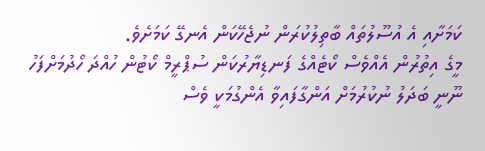ކަމަށާއި އެ އުސޫލުތައް ބާތިލުކުރަން ނުޖެހޭކަން އެނގޭ ކަމަށެވެ.
މީގެ އިތުރުން އެއްވެސް ކޯޓެއްގެ ފަނޑިޔާރުކަން ސުޕްރީމް ކޯޓުން ހުއްދަ ހޯދުމަށްފަހު ނޫނީ ބަދަލު ނުކުރުމަށް އަންގާފައިވާ އެންގުމަކީ ވެސް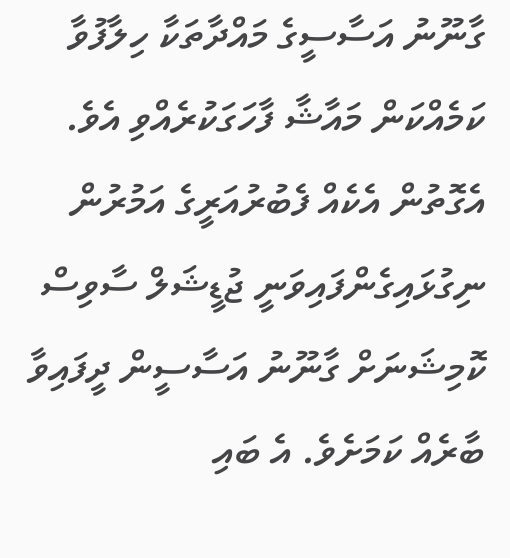ގާނޫނު އަސާސީގެ މައްދާތަކާ ހިލާފުވާ ކަމެއްކަން މައާޝާ ފާހަގަކުރެއްވި އެވެ. އެގޮތުން އެކެއް ފެބުރުއަރީގެ އަމުރުން ނިގުޅައިގެންފައިވަނީ ޖުޑީޝަލް ސާވިސް ކޮމިޝަނަށް ގާނޫނު އަސާސީން ދީފައިވާ ބާރެއް ކަމަށެވެ. އެ ބައި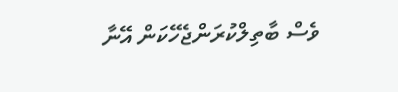ވެސް ބާތިލްކުރަންޖެހޭކަން އޭނާ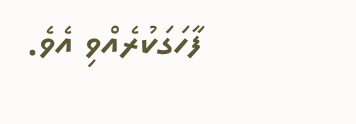ފާހަގަކުރެއްވި އެވެ.